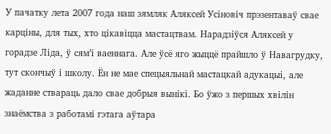У пачатку лета 2007 года наш зямляк Аляксей Усіновіч прэзентаваў свае карціны, для тых, хто цікавіцца мастацтвам. Нарадзіўся Аляксей у горадзе Ліда, ў сям’і ваеннага. Але ўсё яго жыццё прайшло ў Навагрудку, тут скончыў і школу. Ён не мае спецыяльнай мастацкай адукацыі, але жаданне ствараць дало свае добрыя вынікі. Бо ўжо з першых хвілін знаёмства з работамі гэтага аўтара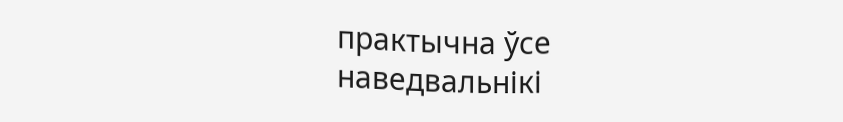практычна ўсе наведвальнікі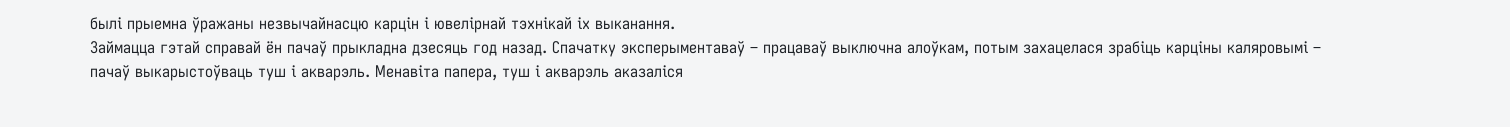былі прыемна ўражаны незвычайнасцю карцін і ювелірнай тэхнікай іх выканання.
Займацца гэтай справай ён пачаў прыкладна дзесяць год назад. Спачатку эксперыментаваў – працаваў выключна алоўкам, потым захацелася зрабіць карціны каляровымі – пачаў выкарыстоўваць туш і акварэль. Менавіта папера, туш і акварэль аказаліся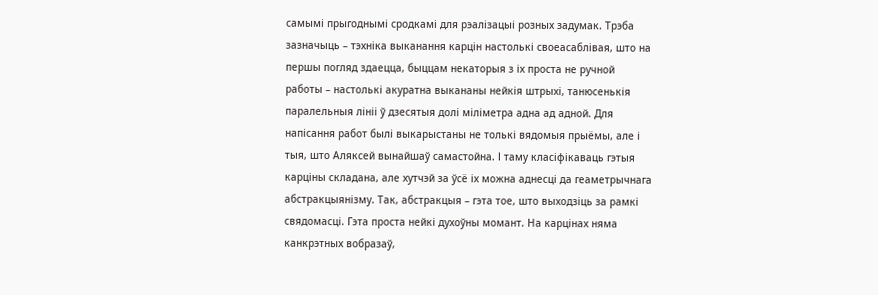самымі прыгоднымі сродкамі для рэалізацыі розных задумак. Трэба зазначыць – тэхніка выканання карцін настолькі своеасаблівая, што на першы погляд здаецца, быццам некаторыя з іх проста не ручной работы – настолькі акуратна выкананы нейкія штрыхі, танюсенькія паралельныя лініі ў дзесятыя долі міліметра адна ад адной. Для напісання работ былі выкарыстаны не толькі вядомыя прыёмы, але і тыя, што Аляксей вынайшаў самастойна. І таму класіфікаваць гэтыя карціны складана, але хутчэй за ўсё іх можна аднесці да геаметрычнага абстракцыянізму. Так, абстракцыя – гэта тое, што выходзіць за рамкі свядомасці. Гэта проста нейкі духоўны момант. На карцінах няма канкрэтных вобразаў,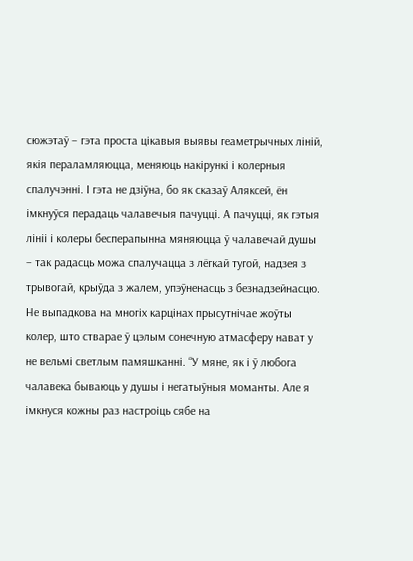сюжэтаў – гэта проста цікавыя выявы геаметрычных ліній, якія пераламляюцца, меняюць накірункі і колерныя спалучэнні. І гэта не дзіўна, бо як сказаў Аляксей, ён імкнуўся перадаць чалавечыя пачуцці. А пачуцці, як гэтыя лініі і колеры бесперапынна мяняюцца ў чалавечай душы – так радасць можа спалучацца з лёгкай тугой, надзея з трывогай, крыўда з жалем, упэўненасць з безнадзейнасцю. Не выпадкова на многіх карцінах прысутнічае жоўты колер, што стварае ў цэлым сонечную атмасферу нават у не вельмі светлым памяшканні. “У мяне, як і ў любога чалавека бываюць у душы і негатыўныя моманты. Але я імкнуся кожны раз настроіць сябе на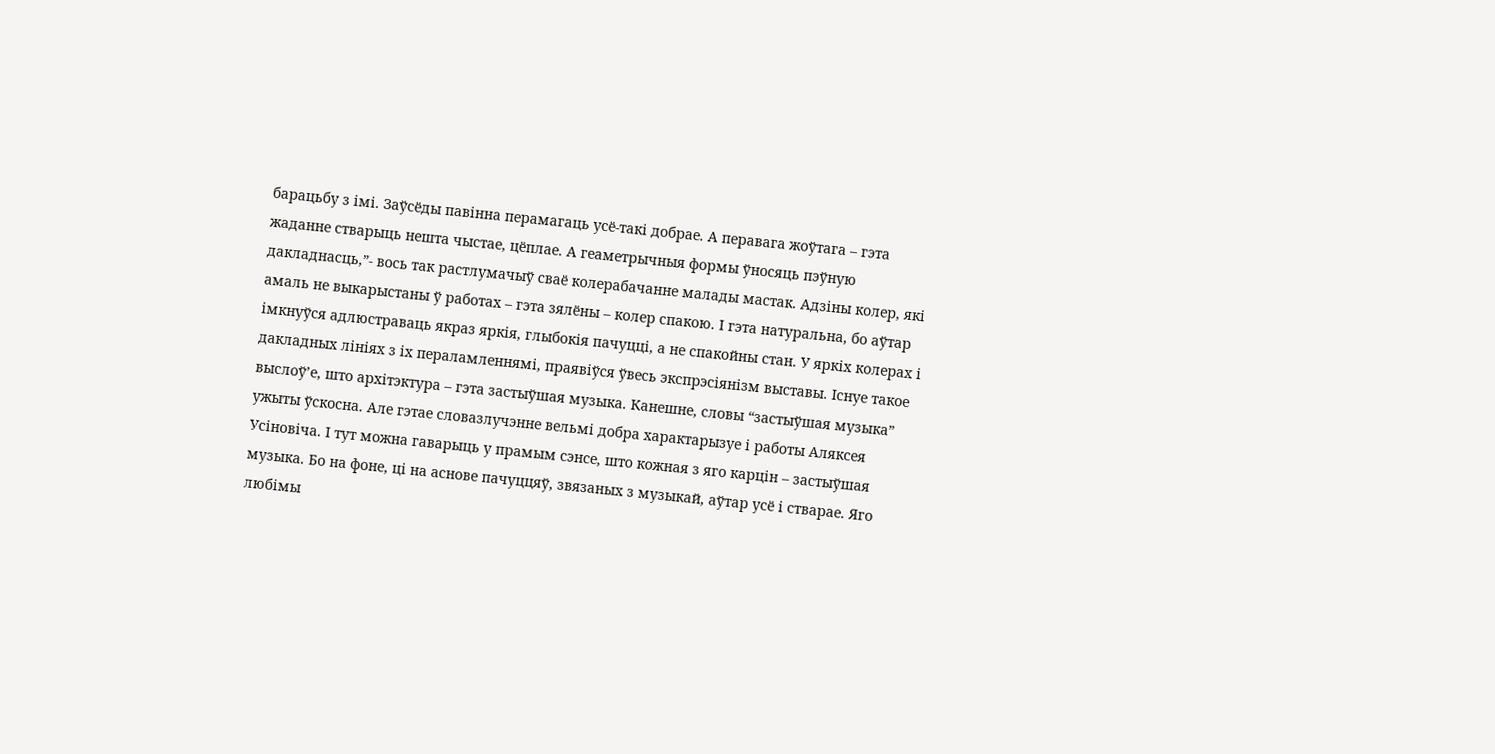барацьбу з імі. Заўсёды павінна перамагаць усё-такі добрае. А перавага жоўтага – гэта жаданне стварыць нешта чыстае, цёплае. А геаметрычныя формы ўносяць пэўную дакладнасць,”- вось так растлумачыў сваё колерабачанне малады мастак. Адзіны колер, які амаль не выкарыстаны ў работах – гэта зялёны – колер спакою. І гэта натуральна, бо аўтар імкнуўся адлюстраваць якраз яркія, глыбокія пачуцці, а не спакойны стан. У яркіх колерах і дакладных лініях з іх пераламленнямі, праявіўся ўвесь экспрэсіянізм выставы. Існуе такое выслоў’е, што архітэктура – гэта застыўшая музыка. Канешне, словы “застыўшая музыка” ужыты ўскосна. Але гэтае словазлучэнне вельмі добра характарызуе і работы Аляксея Усіновіча. І тут можна гаварыць у прамым сэнсе, што кожная з яго карцін – застыўшая музыка. Бо на фоне, ці на аснове пачуццяў, звязаных з музыкай, аўтар усё і стварае. Яго любімы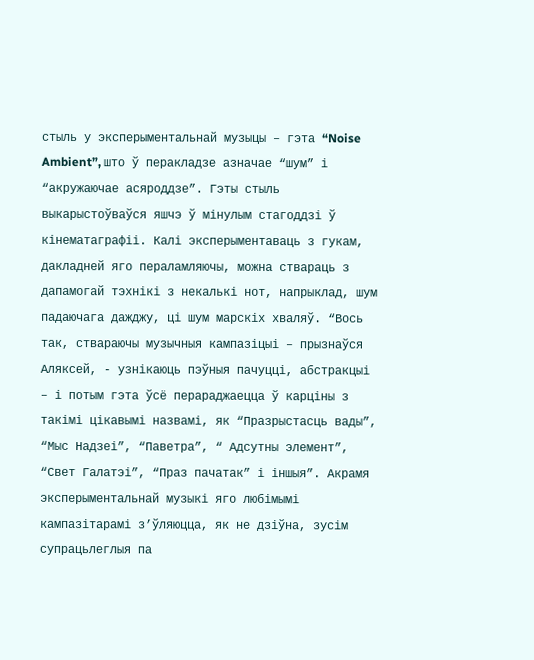стыль у эксперыментальнай музыцы – гэта “Noise Ambient”, што ў перакладзе азначае “шум” і “акружаючае асяроддзе”. Гэты стыль выкарыстоўваўся яшчэ ў мінулым стагоддзі ў кінематаграфіі. Калі эксперыментаваць з гукам, дакладней яго пераламляючы, можна ствараць з дапамогай тэхнікі з некалькі нот, напрыклад, шум падаючага дажджу, ці шум марскіх хваляў. “Вось так, ствараючы музычныя кампазіцыі – прызнаўся Аляксей, - узнікаюць пэўныя пачуцці, абстракцыі – і потым гэта ўсё перараджаецца ў карціны з такімі цікавымі назвамі, як “Празрыстасць вады”, “Мыс Надзеі”, “Паветра”, “ Адсутны элемент”, “Свет Галатэі”, “Праз пачатак” і іншыя”. Акрамя эксперыментальнай музыкі яго любімымі кампазітарамі з’ўляюцца, як не дзіўна, зусім супрацьлеглыя па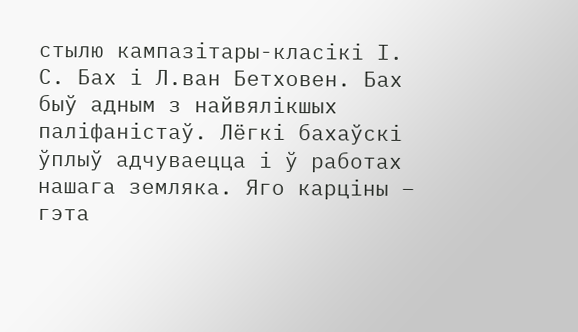стылю кампазітары-класікі І. С. Бах і Л.ван Бетховен. Бах быў адным з найвялікшых паліфаністаў. Лёгкі бахаўскі ўплыў адчуваецца і ў работах нашага земляка. Яго карціны – гэта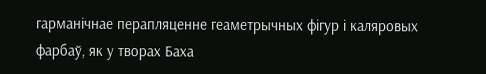гарманічнае перапляценне геаметрычных фігур і каляровых фарбаў, як у творах Баха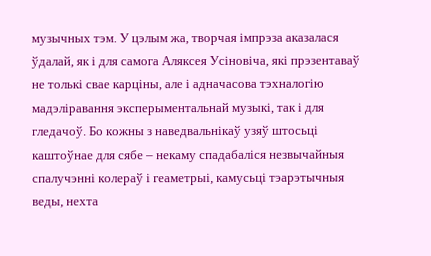музычных тэм. У цэлым жа, творчая імпрэза аказалася ўдалай, як і для самога Аляксея Усіновіча, які прэзентаваў не толькі свае карціны, але і адначасова тэхналогію мадэліравання эксперыментальнай музыкі, так і для гледачоў. Бо кожны з наведвальнікаў узяў штосьці каштоўнае для сябе – некаму спадабаліся незвычайныя спалучэнні колераў і геаметрыі, камусьці тэарэтычныя веды, нехта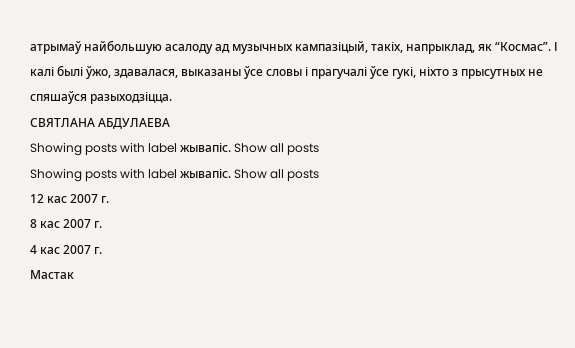атрымаў найбольшую асалоду ад музычных кампазіцый, такіх, напрыклад, як “Космас”. І калі былі ўжо, здавалася, выказаны ўсе словы і прагучалі ўсе гукі, ніхто з прысутных не спяшаўся разыходзіцца.
СВЯТЛАНА АБДУЛАЕВА
Showing posts with label жывапіс. Show all posts
Showing posts with label жывапіс. Show all posts
12 кас 2007 г.
8 кас 2007 г.
4 кас 2007 г.
Мастак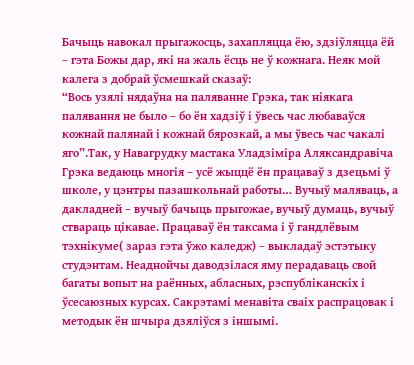Бачыць навокал прыгажосць, захапляцца ёю, здзіўляцца ёй – гэта Божы дар, які на жаль ёсць не ў кожнага. Неяк мой калега з добрай ўсмешкай сказаў:
“Вось узялі нядаўна на паляванне Грэка, так ніякага палявання не было – бо ён хадзіў і ўвесь час любаваўся кожнай палянай і кожнай бярозкай, а мы ўвесь час чакалі яго”.Так, у Навагрудку мастака Уладзіміра Аляксандравіча Грэка ведаюць многія – усё жыццё ён працаваў з дзецьмі ў школе, у цэнтры пазашкольнай работы… Вучыў маляваць, а дакладней – вучыў бачыць прыгожае, вучыў думаць, вучыў ствараць цікавае. Працаваў ён таксама і ў гандлёвым тэхнікуме( зараз гэта ўжо каледж) – выкладаў эстэтыку студэнтам. Неаднойчы даводзілася яму перадаваць свой багаты вопыт на раённых, абласных, рэспубліканскіх і ўсесаюзных курсах. Сакрэтамі менавіта сваіх распрацовак і методык ён шчыра дзяліўся з іншымі.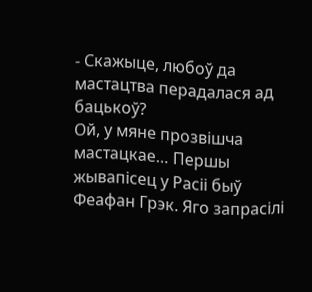- Скажыце, любоў да мастацтва перадалася ад бацькоў?
Ой, у мяне прозвішча мастацкае… Першы жывапісец у Расіі быў Феафан Грэк. Яго запрасілі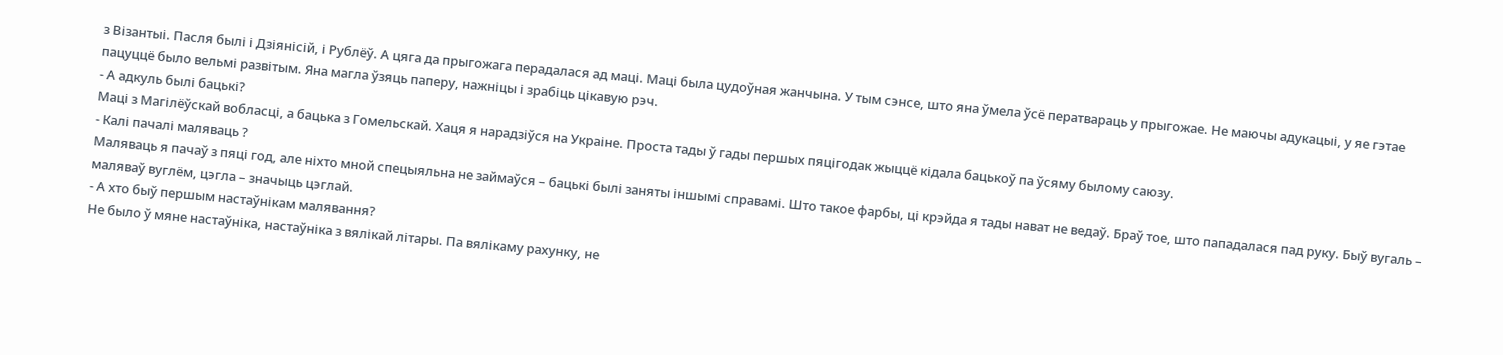з Візантыі. Пасля былі і Дзіянісій, і Рублёў. А цяга да прыгожага перадалася ад маці. Маці была цудоўная жанчына. У тым сэнсе, што яна ўмела ўсё ператвараць у прыгожае. Не маючы адукацыі, у яе гэтае пацуццё было вельмі развітым. Яна магла ўзяць паперу, нажніцы і зрабіць цікавую рэч.
- А адкуль былі бацькі?
Маці з Магілёўскай вобласці, а бацька з Гомельскай. Хаця я нарадзіўся на Украіне. Проста тады ў гады першых пяцігодак жыццё кідала бацькоў па ўсяму былому саюзу.
- Калі пачалі маляваць ?
Маляваць я пачаў з пяці год, але ніхто мной спецыяльна не займаўся – бацькі былі заняты іншымі справамі. Што такое фарбы, ці крэйда я тады нават не ведаў. Браў тое, што пападалася пад руку. Быў вугаль – маляваў вуглём, цэгла – значыць цэглай.
- А хто быў першым настаўнікам малявання?
Не было ў мяне настаўніка, настаўніка з вялікай літары. Па вялікаму рахунку, не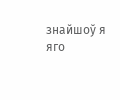знайшоў я яго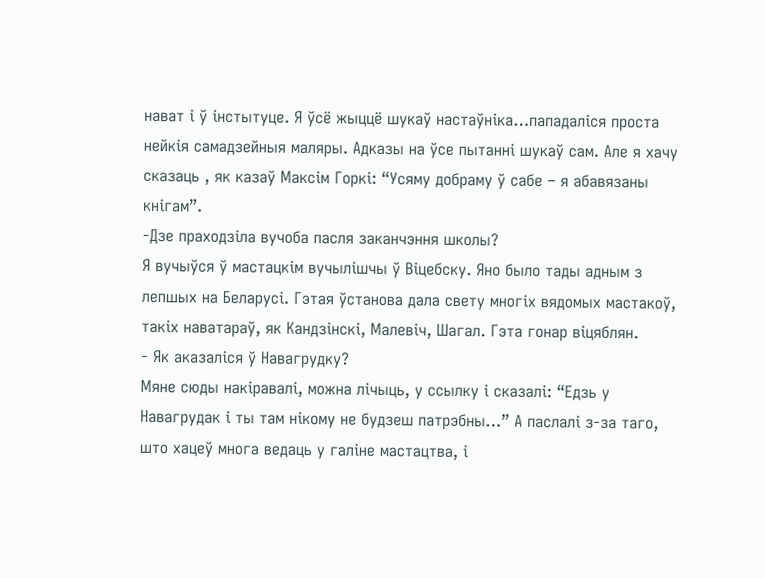нават і ў інстытуце. Я ўсё жыццё шукаў настаўніка…пападаліся проста нейкія самадзейныя маляры. Адказы на ўсе пытанні шукаў сам. Але я хачу сказаць , як казаў Максім Горкі: “Усяму добраму ў сабе – я абавязаны кнігам”.
-Дзе праходзіла вучоба пасля заканчэння школы?
Я вучыўся ў мастацкім вучылішчы ў Віцебску. Яно было тады адным з лепшых на Беларусі. Гэтая ўстанова дала свету многіх вядомых мастакоў, такіх наватараў, як Кандзінскі, Малевіч, Шагал. Гэта гонар віцяблян.
- Як аказаліся ў Навагрудку?
Мяне сюды накіравалі, можна лічыць, у ссылку і сказалі: “Едзь у Навагрудак і ты там нікому не будзеш патрэбны…” А паслалі з-за таго, што хацеў многа ведаць у галіне мастацтва, і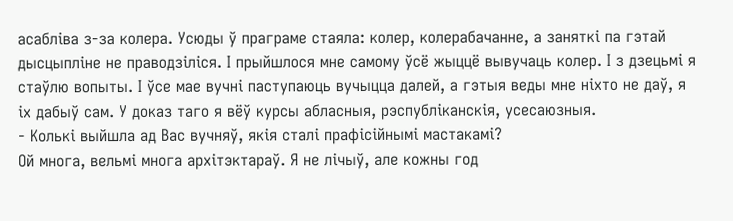асабліва з-за колера. Усюды ў праграме стаяла: колер, колерабачанне, а заняткі па гэтай дысцыпліне не праводзіліся. І прыйшлося мне самому ўсё жыццё вывучаць колер. І з дзецьмі я стаўлю вопыты. І ўсе мае вучні паступаюць вучыцца далей, а гэтыя веды мне ніхто не даў, я іх дабыў сам. У доказ таго я вёў курсы абласныя, рэспубліканскія, усесаюзныя.
- Колькі выйшла ад Вас вучняў, якія сталі прафісійнымі мастакамі?
Ой многа, вельмі многа архітэктараў. Я не лічыў, але кожны год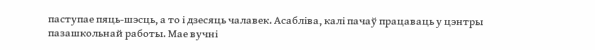паступае пяць-шэсць, а то і дзесяць чалавек. Асабліва, калі пачаў працаваць у цэнтры пазашкольнай работы. Мае вучні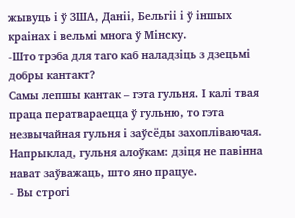жывуць і ў ЗША, Даніі, Бельгіі і ў іншых краінах і вельмі многа ў Мінску.
-Што трэба для таго каб наладзіць з дзецьмі добры кантакт?
Самы лепшы кантак – гэта гульня. І калі твая праца ператвараецца ў гульню, то гэта незвычайная гульня і заўсёды захопліваючая. Напрыклад, гульня алоўкам: дзіця не павінна нават заўважаць, што яно працуе.
- Вы строгі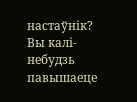настаўнік? Вы калі-небудзь павышаеце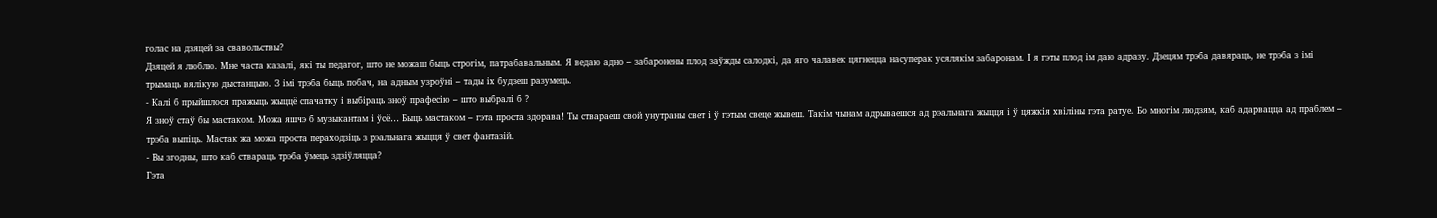голас на дзяцей за свавольствы?
Дзяцей я люблю. Мне часта казалі, які ты педагог, што не можаш быць строгім, патрабавальным. Я ведаю адно – забаронены плод заўжды салодкі, да яго чалавек цягнецца насуперак усялякім забаронам. І я гэты плод ім даю адразу. Дзецям трэба давяраць, не трэба з імі трымаць вялікую дыстанцыю. З імі трэба быць побач, на адным узроўні – тады іх будзеш разумець.
- Калі б прыйшлося пражыць жыццё спачатку і выбіраць зноў прафесію – што выбралі б ?
Я зноў стаў бы мастаком. Можа яшчэ б музыкантам і ўсё… Быць мастаком – гэта проста здорава! Ты ствараеш свой унутраны свет і ў гэтым свеце жывеш. Такім чынам адрываешся ад рэальнага жыцця і ў цяжкія хвіліны гэта ратуе. Бо многім людзям, каб адарвацца ад праблем – трэба выпіць. Мастак жа можа проста пераходзіць з рэальнага жыцця ў свет фантазій.
- Вы згодны, што каб ствараць трэба ўмець здзіўляцца?
Гэта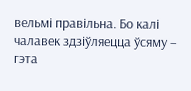вельмі правільна. Бо калі чалавек здзіўляецца ўсяму – гэта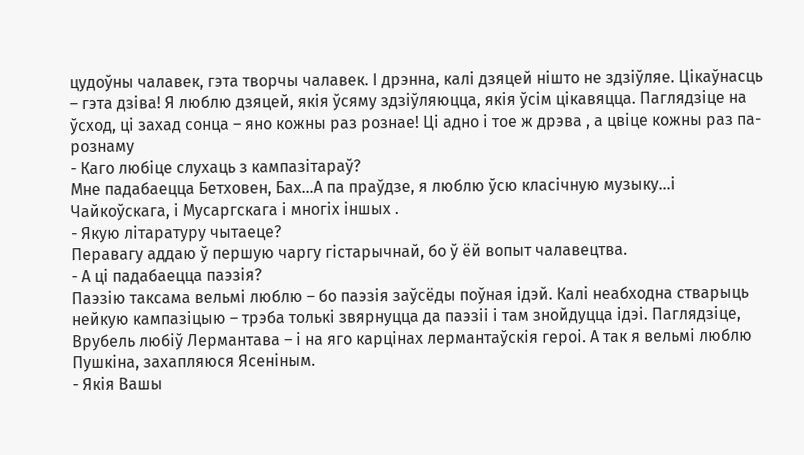цудоўны чалавек, гэта творчы чалавек. І дрэнна, калі дзяцей нішто не здзіўляе. Цікаўнасць – гэта дзіва! Я люблю дзяцей, якія ўсяму здзіўляюцца, якія ўсім цікавяцца. Паглядзіце на ўсход, ці захад сонца – яно кожны раз рознае! Ці адно і тое ж дрэва , а цвіце кожны раз па-рознаму
- Каго любіце слухаць з кампазітараў?
Мне падабаецца Бетховен, Бах…А па праўдзе, я люблю ўсю класічную музыку…і Чайкоўскага, і Мусаргскага і многіх іншых .
- Якую літаратуру чытаеце?
Перавагу аддаю ў першую чаргу гістарычнай, бо ў ёй вопыт чалавецтва.
- А ці падабаецца паэзія?
Паэзію таксама вельмі люблю – бо паэзія заўсёды поўная ідэй. Калі неабходна стварыць нейкую кампазіцыю – трэба толькі звярнуцца да паэзіі і там знойдуцца ідэі. Паглядзіце, Врубель любіў Лермантава – і на яго карцінах лермантаўскія героі. А так я вельмі люблю Пушкіна, захапляюся Ясеніным.
- Якія Вашы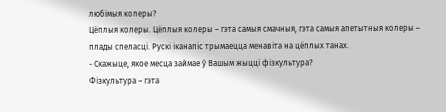любімыя колеры?
Цёплыя колеры. Цёплыя колеры – гэта самыя смачныя, гэта самыя апетытныя колеры – плады спеласці. Рускі іканапіс трымаецца менавіта на цёплых танах.
- Скажыце, якое месца займае ў Вашым жыцці фізкультура?
Фізкультура – гэта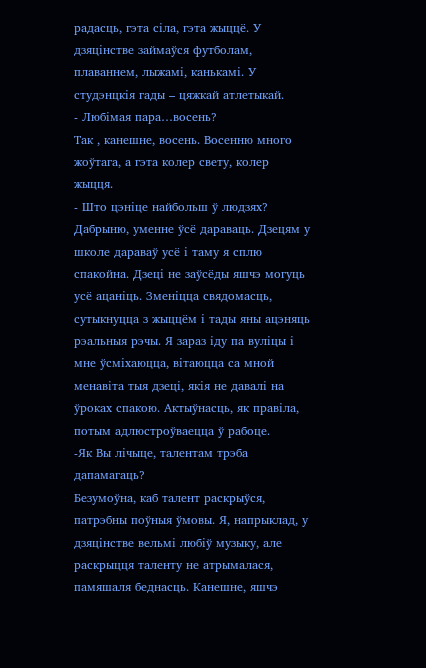радасць, гэта сіла, гэта жыццё. У дзяцінстве займаўся футболам, плаваннем, лыжамі, канькамі. У студэнцкія гады – цяжкай атлетыкай.
- Любімая пара…восень?
Так , канешне, восень. Восенню много жоўтага, а гэта колер свету, колер жыцця.
- Што цэніце найбольш ў людзях?
Дабрыню, уменне ўсё дараваць. Дзецям у школе дараваў усё і таму я сплю спакойна. Дзеці не заўсёды яшчэ могуць усё ацаніць. Зменіцца свядомасць, сутыкнуцца з жыццём і тады яны ацэняць рэальныя рэчы. Я зараз іду па вуліцы і мне ўсміхаюцца, вітаюцца са мной менавіта тыя дзеці, якія не давалі на ўроках спакою. Актыўнасць, як правіла, потым адлюстроўваецца ў рабоце.
-Як Вы лічыце, талентам трэба дапамагаць?
Безумоўна, каб талент раскрыўся, патрэбны поўныя ўмовы. Я, напрыклад, у дзяцінстве вельмі любіў музыку, але раскрыцця таленту не атрымалася, памяшаля беднасць. Канешне, яшчэ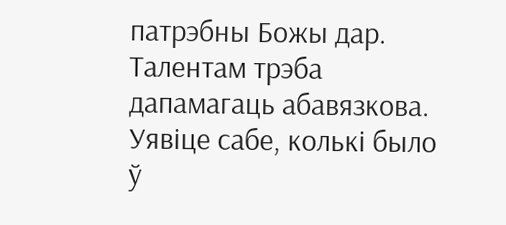патрэбны Божы дар. Талентам трэба дапамагаць абавязкова. Уявіце сабе, колькі было ў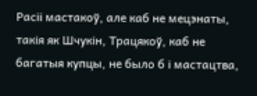Расіі мастакоў, але каб не мецэнаты, такія як Шчукін, Трацякоў, каб не багатыя купцы, не было б і мастацтва,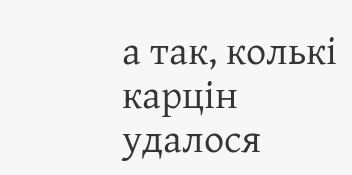а так, колькі карцін удалося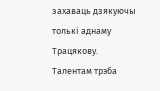захаваць дзякуючы толькі аднаму Трацякову. Талентам трэба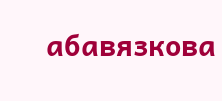абавязкова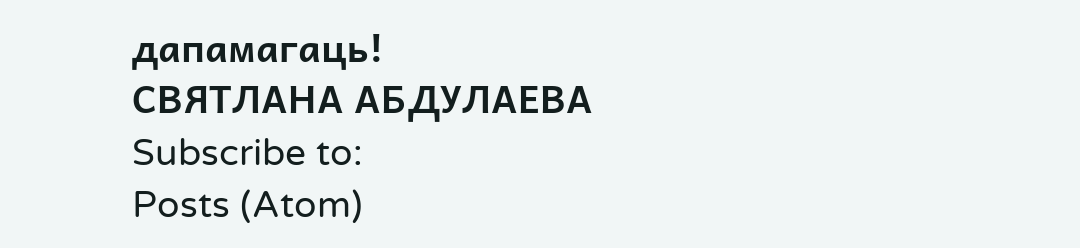дапамагаць!
СВЯТЛАНА АБДУЛАЕВА
Subscribe to:
Posts (Atom)